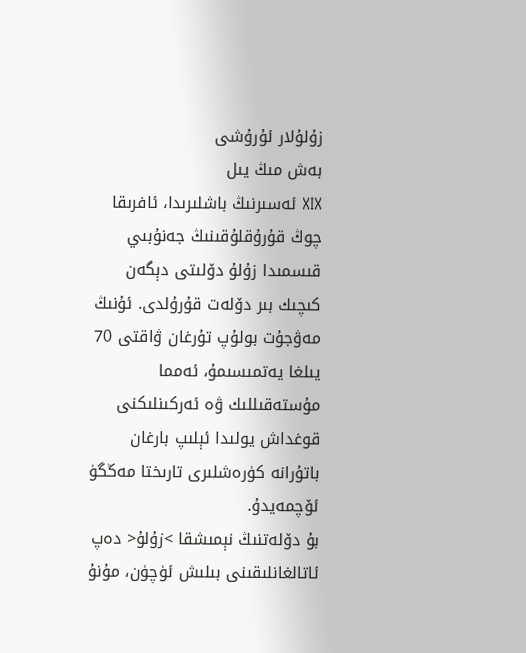زۇلۇلار ئۇرۇشى
بەش مىڭ يىل
ⅩⅨ ئەسىرنىڭ باشلىرىدا، ئافرىقا چوڭ قۇرۇقلۇقىنىڭ جەنۇبىي قىسمىدا زۇلۇ دۆلىتى دېگەن كىچىك بىر دۆلەت قۇرۇلدى. ئۇنىڭ مەۋجۇت بولۇپ تۇرغان ۋاقتى 70 يىلغا يەتمىسىمۇ، ئەمما مۇستەقىللىك ۋە ئەركىنلىكنى قوغداش يولىدا ئېلىپ بارغان باتۇرانە كۈرەشلىرى تارىختا مەڭگۈ ئۆچمەيدۇ.
بۇ دۆلەتنىڭ نېمىشقا >زۇلۇ< دەپ ئاتالغانلىقىنى بىلىش ئۈچۈن، مۇنۇ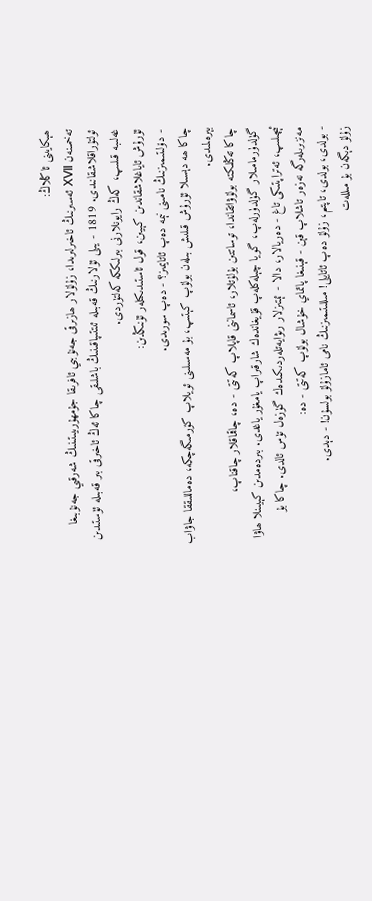ھېكايىنى ئاڭلاڭ:
تەخمىنەن ⅩⅦ ئەسىرنىڭ ئاخىرلىرىدا، زۇلۇلار ھازىرقى جەنۇبىي ئافرىقا جۇمھۇرىيىتىنىڭ شەرقىي جەنۇبىغا ئولتۇراقلاشقانىدى. 1819 - يىلى ئۇلارنىڭ قەبىلە ئىتتىپاقىنىڭ باشلىقى چاكا ئەڭ ئاخىرقى بىر قەبىلە ئۈستىدىن غەلىبە قىلىپ، كەڭ رايونلارنى بىرلىككە كەلتۈردى.
ئۇرۇش ئاياغلاشقاندىن كېيىن، قول ئاستىدىكىلەر ئۇنىڭدىن:
- دۆلىتىمىزنىڭ نامىنى نېمە دەپ ئاتايمىز؟ - دەپ سورىدى.
چاكا ھە دېسىلا ئۇرۇش قىلىش بىلەن بولۇپ كېتىپ، بۇ مەسىلىنى ئويلاپ كۆرمىگەچكە، دەماللىققا جاۋاب بېرەلمىدى.
چاكا تەڭلىكتە بولۇۋاتقاندا، توساتتىن بۇلۇتلار، ئاسماننى قاپلاپ كەتتى - دە، چاقماقلار چاقناپ، گۈلدۈرمامىلار گۈلدۈرلەپ، گويا چېلەكلەپ قۇيغاندەك شارقىراپ يامغۇر ياغدى. بىردەمدىن كېيىنلا ھاۋا ئېچىلىپ، ئەتراپتىكى تاغ - دەريالار، دالا - ئېتىزلار رىۋايەتلەردىكىدەك گۈزەل تۈس ئالدى. چاكا بۇ مەنزىرىلەرگە نەزەر تاشلاپ قېن - قېنىغا پاتماي خۇشال بولۇپ كەتتى - دە:
- بولدى، بولدى، تاپتىم، زۇلۇ دەپ ئاتايلى! مىللىتىمىزنىڭ نامى ئامازۇلۇ بولسۇن! - دېدى.
زۇلۇ دېگەن بۇ مىللەت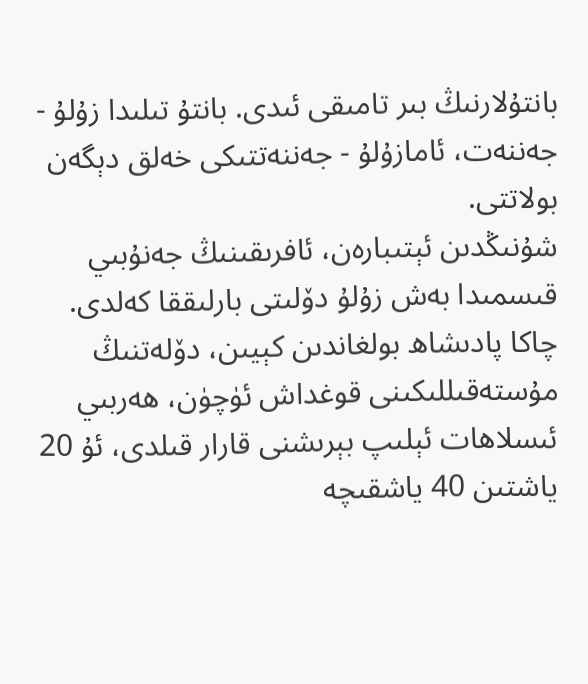بانتۇلارنىڭ بىر تامىقى ئىدى. بانتۇ تىلىدا زۇلۇ - جەننەت، ئامازۇلۇ - جەننەتتىكى خەلق دېگەن بولاتتى.
شۇنىڭدىن ئېتىبارەن، ئافرىقىنىڭ جەنۇبىي قىسمىدا بەش زۇلۇ دۆلىتى بارلىققا كەلدى.
چاكا پادىشاھ بولغاندىن كېيىن، دۆلەتنىڭ مۇستەقىللىكىنى قوغداش ئۈچۈن، ھەربىي ئىسلاھات ئېلىپ بېرىشنى قارار قىلدى، ئۇ 20 ياشتىن 40 ياشقىچە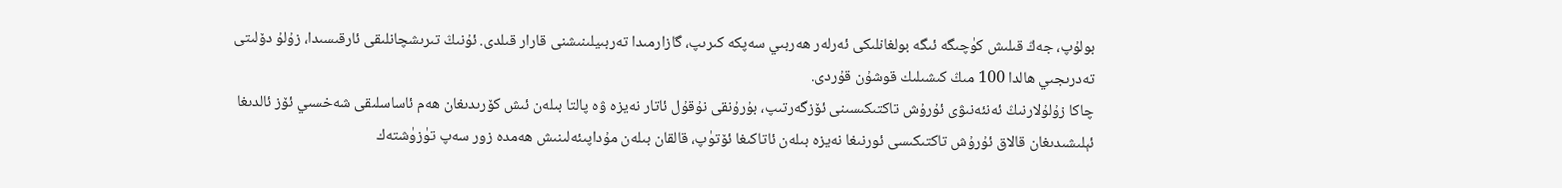بولۇپ، جەڭ قىلىش كۈچىگە ئىگە بولغانلىكى ئەرلەر ھەربىي سەپكە كىرىپ، گازارمىدا تەربىيلىنىشنى قارار قىلدى. ئۇنىڭ تىرىشچانلىقى ئارقىسىدا، زۇلۇ دۆلىتى تەدرىجىي ھالدا 100 مىڭ كىشىلىك قوشۇن قۇردى.
چاكا زۇلۇلارنىڭ ئەنئەنىۋى ئۇرۇش تاكتىكىسىنى ئۆزگەرتىپ، بۇرۇنقى نۇقۇل ئاتار نەيزە ۋە پالتا بىلەن ئىش كۆرىدىغان ھەم ئاساسلىقى شەخسىي ئۆز ئالدىغا ئېلىشىدىغان قالاق ئۇرۇش تاكتىكىسى ئورنىغا نەيزە بىلەن ئاتاكىغا ئۆتۈپ، قالقان بىلەن مۇداپىئەلىنىش ھەمدە زور سەپ تۈزۈشتەك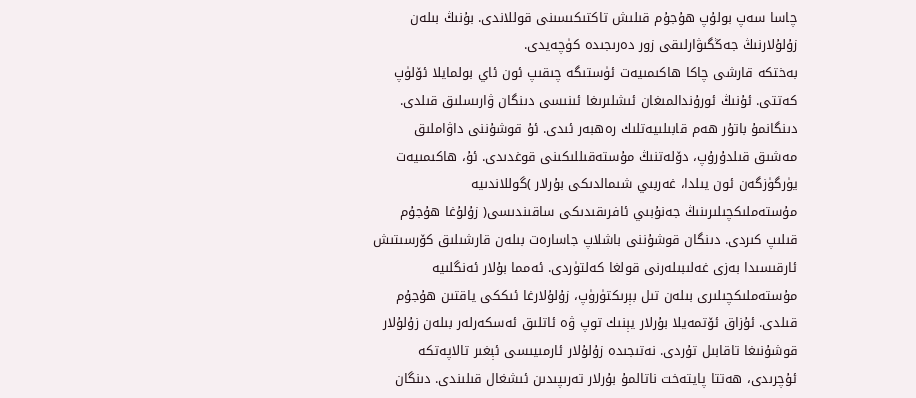چاسا سەپ بولۇپ ھۇجۇم قىلىش تاكتىكىسىنى قوللاندى. بۇنىڭ بىلەن زۇلۇلارنىڭ جەڭگىۋارلىقى زور دەرىجىدە كۈچەيدى.
بەختكە قارشى چاكا ھاكىمىيەت ئۈستىگە چىقىپ ئون ئاي بولمايلا ئۆلۈپ كەتتى. ئۇنىڭ ئورۇندالمىغان ئىشلىرىغا ئىنىسى دىنگان ۋارىسلىق قىلدى.
دىنگانمۇ باتۇر ھەم قابىلىيەتلىك رەھبەر ئىدى. ئۇ قوشۇننى داۋاملىق مەشىق قىلدۇرۇپ، دۆلەتنىڭ مۇستەقىللىكىنى قوغدىدى. ئۇ، ھاكىمىيەت يۈرگۈزگەن ئون يىلدا، غەربىي شىمالدىكى بۇرلار )گوللاندىيە مۇستەملىكچىلىرىنىڭ جەنۇبىي ئافرىقىدىكى ساقىندىسى( زۇلۇغا ھۇجۇم قىلىپ كىردى. دىنگان قوشۇننى باشلاپ جاسارەت بىلەن قارشىلىق كۆرسىتىش ئارقىسىدا بەزى غەلىبىلەرنى قولغا كەلتۈردى. ئەمما بۇلار ئەنگلىيە مۇستەملىكچىلىرى بىلەن تىل بېرىكتۈرۈپ، زۇلۇلارغا ئىككى ياقتىن ھۇجۇم قىلدى. ئۇزاق ئۆتمەيلا بۇرلار يېنىك توپ ۋە ئاتلىق ئەسكەرلەر بىلەن زۇلۇلار قوشۇنىغا تاقابىل تۇردى. نەتىجىدە زۇلۇلار ئارمىيىسى ئېغىر تالاپەتكە ئۇچرىدى، ھەتتا پايتەخت ناتالمۇ بۇرلار تەرىپىدىن ئىشغال قىلىندى. دىنگان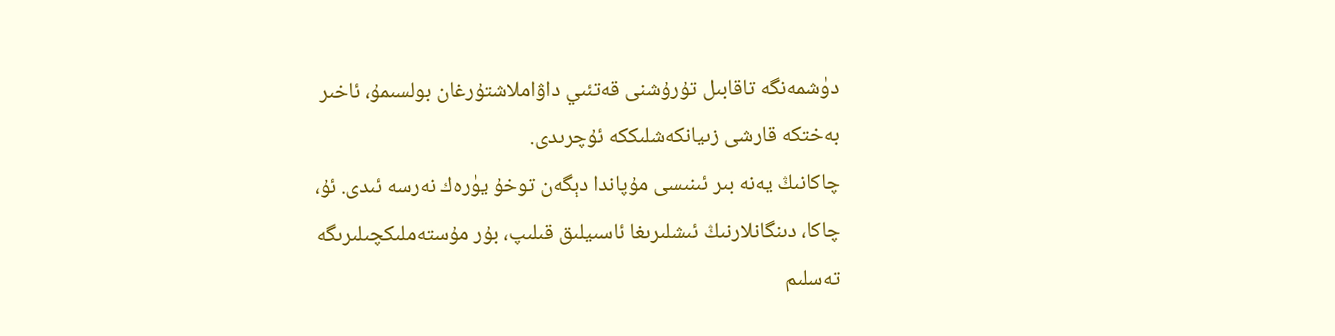دۈشمەنگە تاقابىل تۇرۇشنى قەتئىي داۋاملاشتۇرغان بولسىمۇ، ئاخىر بەختكە قارشى زىيانكەشلىككە ئۇچرىدى.
چاكانىڭ يەنە بىر ئىنىسى مۇپاندا دېگەن توخۇ يۈرەك نەرسە ئىدى. ئۇ، چاكا، دىنگانلارنىڭ ئىشلىرىغا ئاسىيلىق قىلىپ، بۇر مۇستەملىكچىلىرىگە تەسلىم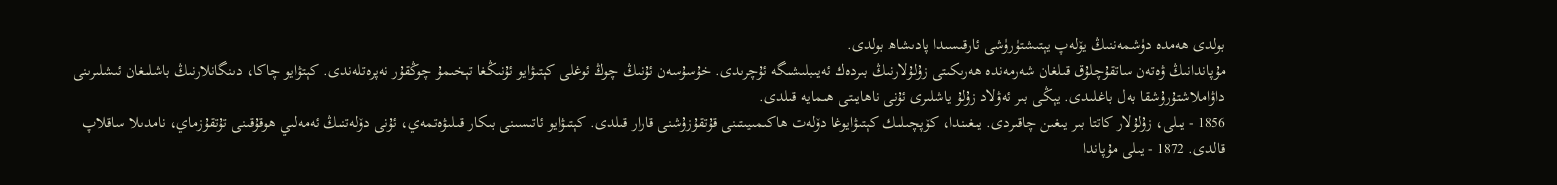بولدى ھەمدە دۈشمەننىڭ يۆلەپ يېتىشتۈرۈشى ئارقىسىدا پادىشاھ بولدى.
مۇپاندانىڭ ۋەتەن ساتقۇچلۇق قىلغان شەرمەندە ھەرىكىتى زۇلۇلارنىڭ بىردەك ئەيىبلىشىگە ئۇچرىدى. خۇسۇسەن ئۇنىڭ چوڭ ئوغلى كېتىۋايو ئۇنىڭغا تېخىمۇ چوڭقۇر نەپرەتلەندى. كېتۋايو چاكا، دىنگانلارنىڭ باشلىغان ئىشلىرىنى داۋاملاشتۇرۇشقا بەل باغلىدى. يېڭى بىر ئەۋلاد زۇلۇ ياشلىرى ئۇنى ناھايىتى ھىمايە قىلدى.
1856 - يىلى، زۇلۇلار كاتتا بىر يىغىن چاقىردى. يىغىندا، كۆپچىلىك كېتىۋايوغا دۆلەت ھاكىمىيىتىنى قۇتقۇزۇشنى قارار قىلدى. كېتىۋايو ئاتىسىنى بىكار قىلىۋەتمەي، ئۇنى دۆلەتنىڭ ئەمەلىي ھوقۇقىنى تۇتقۇزماي، نامدىلا ساقلاپ قالدى. 1872 - يىلى مۇپاندا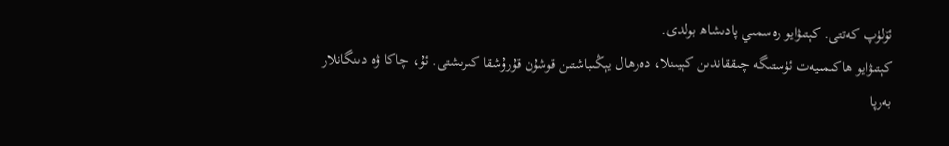ئۆلۈپ كەتتى. كېتىۋايو رەسمىي پادىشاھ بولدى.
كېتىۋايو ھاكىمىيەت ئۈستىگە چىققاندىن كېيىنلا، دەرھال يېڭىباشتىن قوشۇن قۇرۇشقا كىرىشتى. ئۇ، چاكا ۋە دىنگانلار بەرپا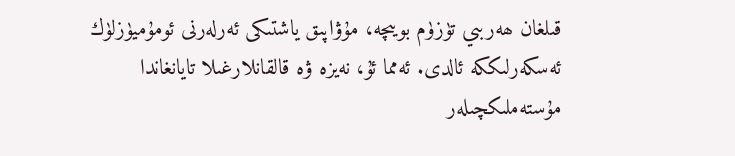قىلغان ھەربىي تۈزۈم بويىچە، مۇۋاپىق ياشتىكى ئەرلەرنى ئومۇميۈزلۈك ئەسكەرلىككە ئالدى. ئەمما ئۇ، نەيزە ۋە قالقانلارغىلا تايانغاندا مۇستەملىكچىلەر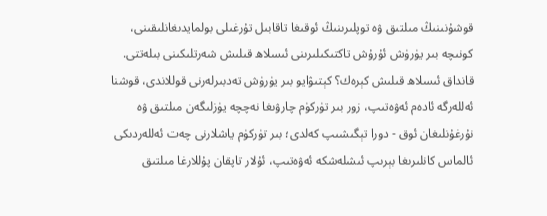قوشۇنىنىڭ مىلتىق ۋە توپلىرىنىڭ ئوقىغا تاقابىل تۇرغىلى بولمايدىغانلىقىنى، كونىچە بىر يۈرۈش ئۇرۇش تاكتىكىلىرىنى ئىسلاھ قىلىش شەرتلىكىنى بىلەتتى.
قانداق ئىسلاھ قىلىش كېرەك؟ كېتىۋايو بىر يۈرۈش تەدبىرلەرنى قوللاندى، قوشنا ئەللەرگە ئادەم ئەۋەتىپ، زور بىر تۈركۈم چارۋىغا نەچچە يۈزلىگەن مىلتىق ۋە نۇرغۇنلىغان ئوق - دورا تېگىشىپ كەلدى؛ بىر تۈركۈم ياشلارنى چەت ئەللەردىكى ئالماس كانلىرىغا بېرىپ ئىشلەشكە ئەۋەتىپ، ئۇلار تاپقان پۇللارغا مىلتىق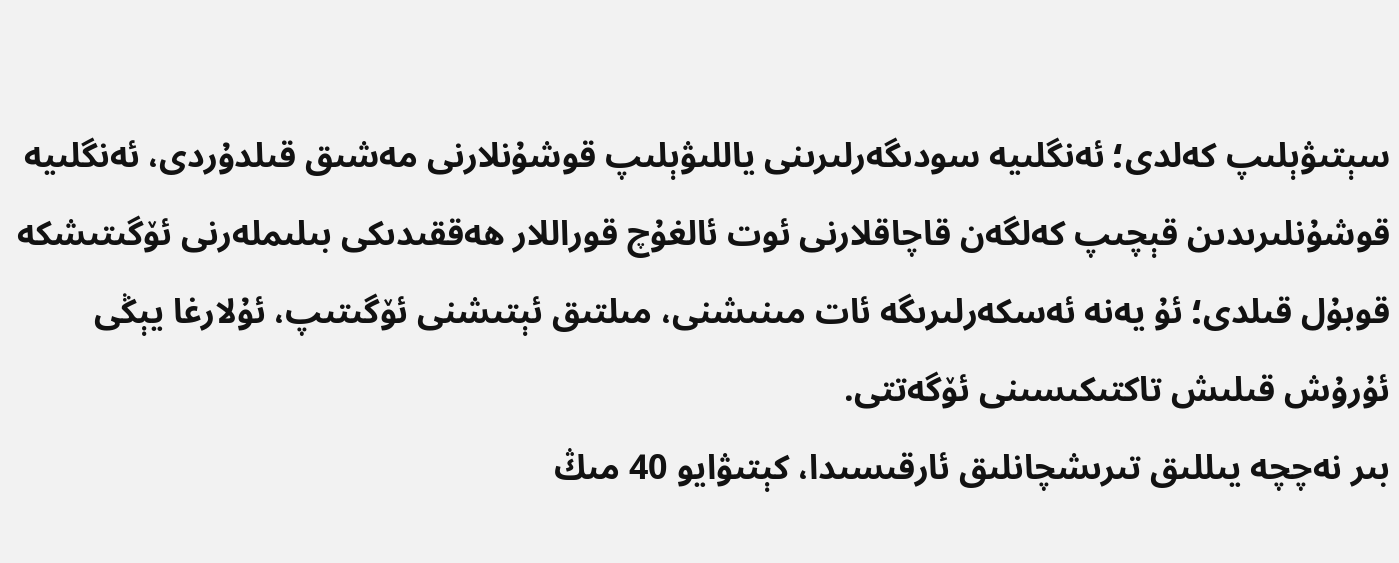سېتىۋېلىپ كەلدى؛ ئەنگلىيە سودىگەرلىرىنى ياللىۋېلىپ قوشۇنلارنى مەشىق قىلدۇردى، ئەنگلىيە قوشۇنلىرىدىن قېچىپ كەلگەن قاچاقلارنى ئوت ئالغۇچ قوراللار ھەققىدىكى بىلىملەرنى ئۆگىتىشكە قوبۇل قىلدى؛ ئۇ يەنە ئەسكەرلىرىگە ئات مىنىشنى، مىلتىق ئېتىشنى ئۆگىتىپ، ئۇلارغا يېڭى ئۇرۇش قىلىش تاكتىكىسىنى ئۆگەتتى.
بىر نەچچە يىللىق تىرىشچانلىق ئارقىسىدا، كېتىۋايو 40 مىڭ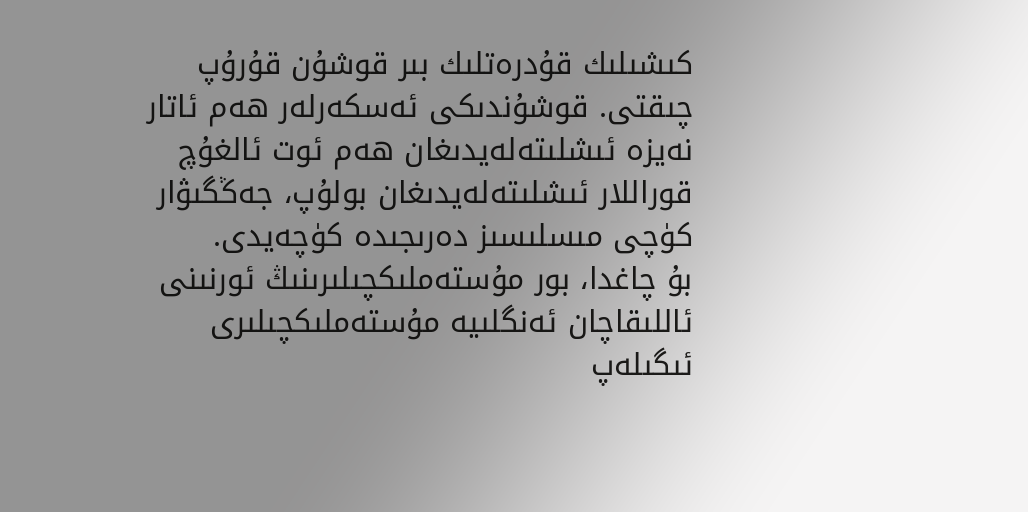كىشىلىك قۇدرەتلىك بىر قوشۇن قۇرۇپ چىقتى. قوشۇندىكى ئەسكەرلەر ھەم ئاتار نەيزە ئىشلىتەلەيدىغان ھەم ئوت ئالغۇچ قوراللار ئىشلىتەلەيدىغان بولۇپ، جەڭگىۋار كۈچى مىسلىسىز دەرىجىدە كۈچەيدى.
بۇ چاغدا، بور مۇستەملىكچىلىرىنىڭ ئورنىنى ئاللىقاچان ئەنگلىيە مۇستەملىكچىلىرى ئىگىلەپ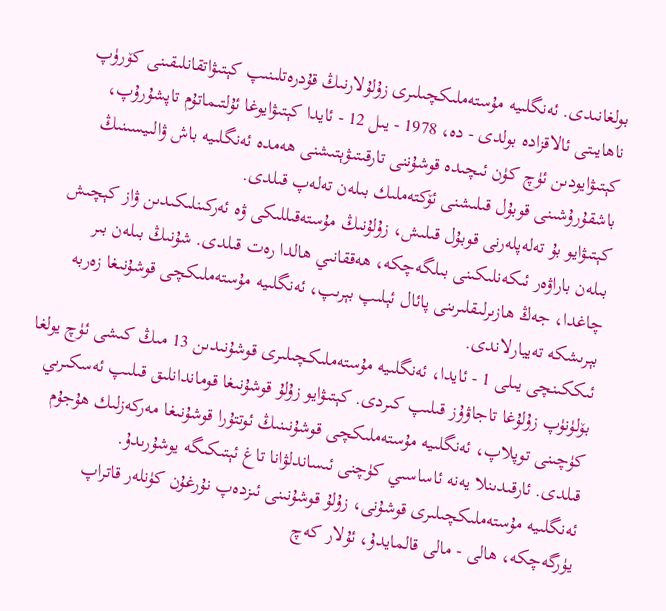بولغانىدى. ئەنگلىيە مۇستەملىكچىلىرى زۇلۇلارنىڭ قۇدرەتلىنىپ كېتىۋاتقانلىقىنى كۆرۈپ ناھايىتى ئالاقزادە بولدى - دە، 1978 - يىل 12 - ئايدا كېتىۋايوغا ئۇلتىماتۇم تاپشۇرۇپ، كېتىۋايودىن ئۈچ كۈن ئىچىدە قوشۇننى تارقىتىۋېتىشنى ھەمدە ئەنگلىيە باش ۋالىيسىنىڭ باشقۇرۇشىنى قوبۇل قىلىشنى ئۆكتەملىك بىلەن تەلەپ قىلدى.
كېتىۋايو بۇ تەلەپلەرنى قوبۇل قىلىش، زۇلۇنىڭ مۇستەقىللىكى ۋە ئەركىنلىكىدىن ۋاز كېچىش بىلەن باراۋەر ئىكەنلىكىنى بىلگەچكە، ھەققانىي ھالدا رەت قىلدى. شۇنىڭ بىلەن بىر چاغدا، جەڭ ھازىرلىقلىرىنى پائال ئېلىپ بېرىپ، ئەنگلىيە مۇستەملىكچى قوشۇنىغا زەربە بېرىشكە تەييارلاندى.
ئىككىنچى يىلى 1 - ئايدا، ئەنگلىيە مۇستەملىكچىلىرى قوشۇنىدىن 13 مىڭ كىشى ئۈچ يولغا بۆلۈنۈپ زۇلۇغا تاجاۋۇز قىلىپ كىردى. كېتىۋايو زۇلۇ قوشۇنىغا قوماندانلىق قىلىپ ئەسكىرىي كۈچىنى توپلاپ، ئەنگلىيە مۇستەملىكچى قوشۇنىنىڭ ئوتتۇرا قوشۇنىغا مەركەزلىك ھۇجۇم قىلدى. ئارقىدىنلا يەنە ئاساسىي كۈچنى ئىساندلۋانا تاغ ئېتىكىگە يوشۇرىدۇ.
ئەنگلىيە مۇستەملىكچىلىرى قوشۇنى، زۇلۇ قوشۇنىنى ئىزدەپ نۇرغۇن كۈنلەر قاتراپ يۈرگەچكە، ھالى - مالى قالمايدۇ، ئۇلار كەچ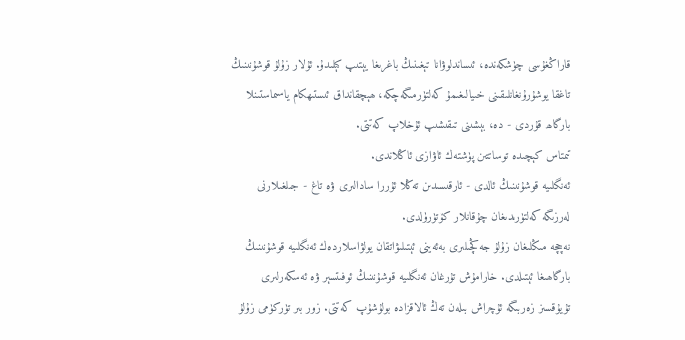قاراڭغۇسى چۈشكەندە، ئىساندلوۋانا تېغىنىڭ باغرىغا يېتىپ كېلىدۇ. ئۇلار زۇلۇ قوشۇنىنىڭ تاغقا يوشۇرۇنغانلىقىنى خىيالىغىمۇ كەلتۈرمىگەچكە، ھېچقانداق ئىستىھكام ياسىماستىنلا بارگاھ قۇردى - دە، بېشىنى تىقىشىپ ئۇخلاپ كەتتى.
تىمتاس كېچىدە توساتتىن پۈشتەك ئاۋازى ئاڭلاندى.
ئەنگلىيە قوشۇنىنىڭ ئالدى - ئارقىسىدىن تەڭلا ئۇررا سادالىرى ۋە تاغ - جىلغىلارنى لەرزىگە كەلتۈرىدىغان چۇقانلار كۆتۈرۈلدى.
نەچچە مىڭلىغان زۇلۇ جەڭچىلىرى بەئەينى ئېتىلىۋاتقان يولۋاسلاردەك ئەنگلىيە قوشۇنىنىڭ بارگاھىغا ئېتىلدى. خارامۇش تۇرغان ئەنگلىيە قوشۇنىنىڭ ئوفىتسېر ۋە ئەسكەرلىرى تۇيۇقسىز زەربىگە ئۇچراش بىلەن تەڭ ئالاقزادە بولۇشۇپ كەتتى. زور بىر تۈركۈمى زۇلۇ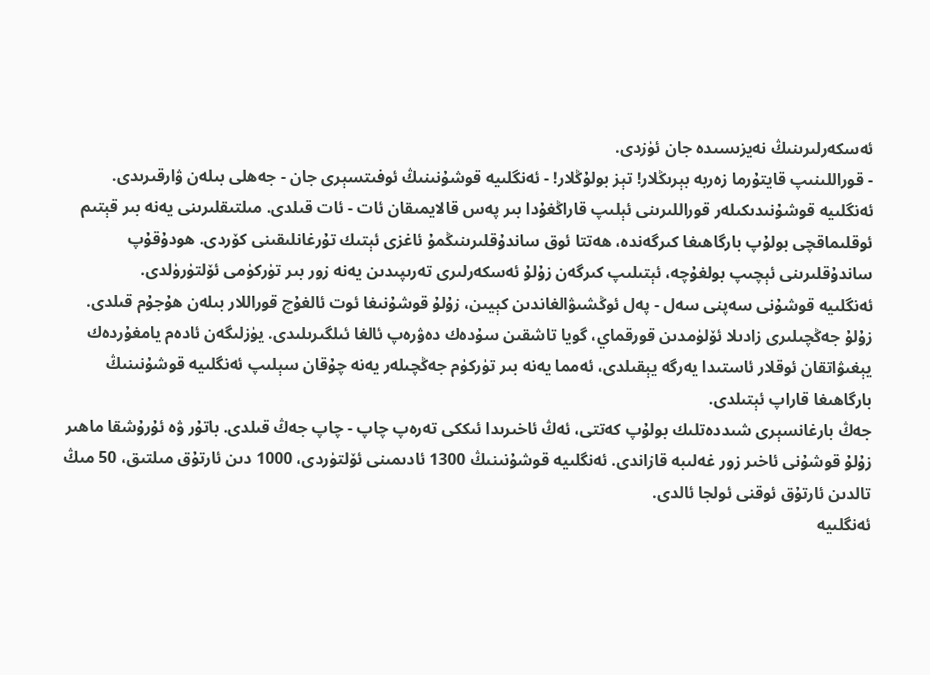ئەسكەرلىرىنىڭ نەيزىسىدە جان ئۈزدى.
- قوراللىنىپ قايتۇرما زەربە بېرىڭلار! تېز بولۇڭلار! - ئەنگلىيە قوشۇنىنىڭ ئوفىتسېرى جان - جەھلى بىلەن ۋارقىرىدى.
ئەنگلىيە قوشۇنىدىكىلەر قوراللىرىنى ئېلىپ قاراڭغۇدا بىر پەس قالايمىقان ئات - ئات قىلدى. مىلتىقلىرىنى يەنە بىر قېتىم ئوقلىماقچى بولۇپ بارگاھىغا كىرگەندە، ھەتتا ئوق ساندۇقلىرىنىڭمۇ ئاغزى ئېتىك تۇرغانلىقىنى كۆردى. ھودۇقۇپ ساندۇقلىرىنى ئېچىپ بولغۇچە، ئېتىلىپ كىرگەن زۇلۇ ئەسكەرلىرى تەرىپىدىن يەنە زور بىر تۈركۈمى ئۆلتۈرۈلدى.
ئەنگلىيە قوشۇنى سەپنى سەل - پەل ئوڭشىۋالغاندىن كېيىن، زۇلۇ قوشۇنىغا ئوت ئالغۇچ قوراللار بىلەن ھۇجۇم قىلدى.
زۇلۇ جەڭچىلىرى زادىلا ئۆلۈمدىن قورقماي، گويا تاشقىن سۇدەك دەۋرەپ ئالغا ئىلگىرىلىدى. يۈزلىگەن ئادەم يامغۇردەك يېغىۋاتقان ئوقلار ئاستىدا يەرگە يېقىلدى، ئەمما يەنە بىر تۈركۈم جەڭچىلەر يەنە چۇقان سېلىپ ئەنگلىيە قوشۇنىنىڭ بارگاھىغا قاراپ ئېتىلدى.
جەڭ بارغانسېرى شىددەتلىك بولۇپ كەتتى، ئەڭ ئاخىرىدا ئىككى تەرەپ چاپ - چاپ جەڭ قىلدى. باتۇر ۋە ئۇرۇشقا ماھىر زۇلۇ قوشۇنى ئاخىر زور غەلىبە قازاندى. ئەنگلىيە قوشۇنىنىڭ 1300 ئادىمىنى ئۆلتۈردى، 1000 دىن ئارتۇق مىلتىق، 50 مىڭ تالدىن ئارتۇق ئوقنى ئولجا ئالدى.
ئەنگلىيە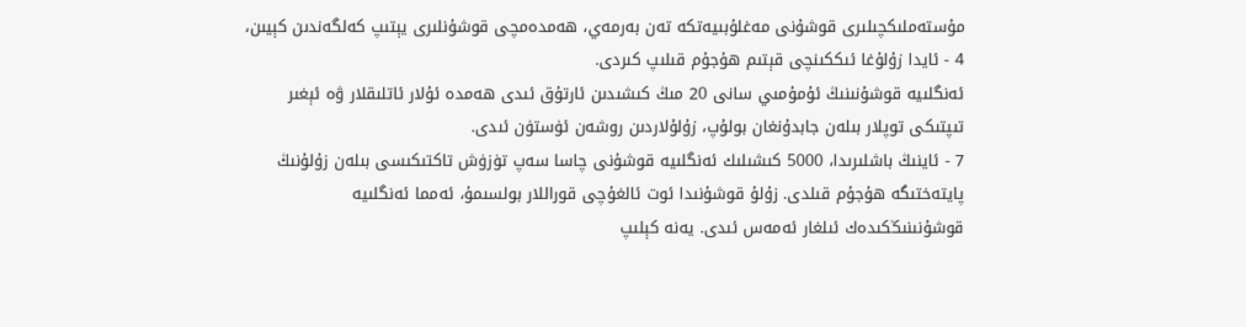مۇستەملىكچىلىرى قوشۇنى مەغلۇبىيەتكە تەن بەرمەي، ھەمدەمچى قوشۇنلىرى يېتىپ كەلگەندىن كېيىن، 4 - ئايدا زۇلۇغا ئىككىنچى قېتىم ھۇجۇم قىلىپ كىردى.
ئەنگلىيە قوشۇنىنىڭ ئۇمۇمىي سانى 20 مىڭ كىشىدىن ئارتۇق ئىدى ھەمدە ئۇلار ئاتلىقلار ۋە ئېغىر تىپتىكى توپلار بىلەن جابدۇنغان بولۇپ، زۇلۇلاردىن روشەن ئۈستۈن ئىدى.
7 - ئاينىڭ باشلىرىدا، 5000 كىشىلىك ئەنگلىيە قوشۇنى چاسا سەپ تۈزۈش تاكتىكىسى بىلەن زۇلۇنىڭ پايتەختىگە ھۇجۇم قىلدى. زۇلۇ قوشۇنىدا ئوت ئالغۇچى قوراللار بولسىمۇ، ئەمما ئەنگلىيە قوشۇنىنىڭكىدەك ئىلغار ئەمەس ئىدى. يەنە كېلىپ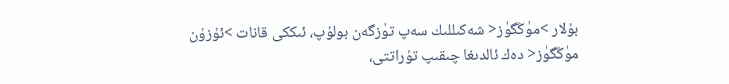بۇلار >مۈڭگۈز< شەكىللىك سەپ تۈزگەن بولۇپ، ئىككى قانات >ئۇزۇن مۈڭگۈز< دەك ئالدىغا چىقىپ تۇراتتى،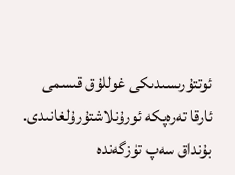ئوتتۇرىسىدىكى غوللۇق قىسمى ئارقا تەرەپكە ئورۇنلاشتۇرۇلغانىدى. بۇنداق سەپ تۈزگەندە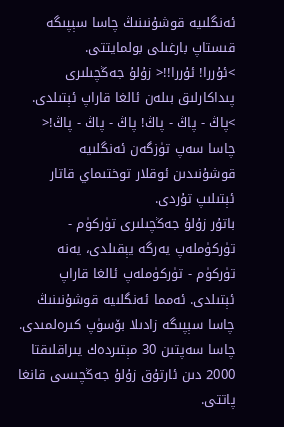ئەنگلىيە قوشۇنىنىڭ چاسا سېپىگە قىستاپ بارغىلى بولمايتتى.
>ئۇررا! ئۇررا!!< زۇلۇ جەڭچىلىرى پىداكارلىق بىلەن ئالغا قاراپ ئېتىلدى.
>پاڭ - پاڭ - پاڭ! پاڭ - پاڭ - پاڭ!< چاسا سەپ تۈزگەن ئەنگلىيە قوشۇنىدىن ئوقلار توختىماي قاتار ئېتىلىپ تۇردى.
باتۇر زۇلۇ جەڭچىلىرى تۈركۈم - تۈركۈملەپ يەرگە يېقىلدى، يەنە تۈركۈم - تۈركۈملەپ ئالغا قاراپ ئېتىلدى. ئەمما ئەنگلىيە قوشۇنىنىڭ چاسا سېپىگە زادىلا بۆسۈپ كىرەلمىدى. چاسا سەپتىن 30 مېتىردەك يىراقلىقتا 2000 دىن ئارتۇق زۇلۇ جەڭچىسى قانغا پاتتى.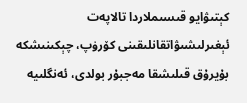كېتىۋايو قىسىملاردا تالاپەت ئېغىرلىشىۋاتقانلىقىنى كۆرۈپ، چېكىنىشكە بۇيرۇق قىلىشقا مەجبۇر بولدى، ئەنگلىيە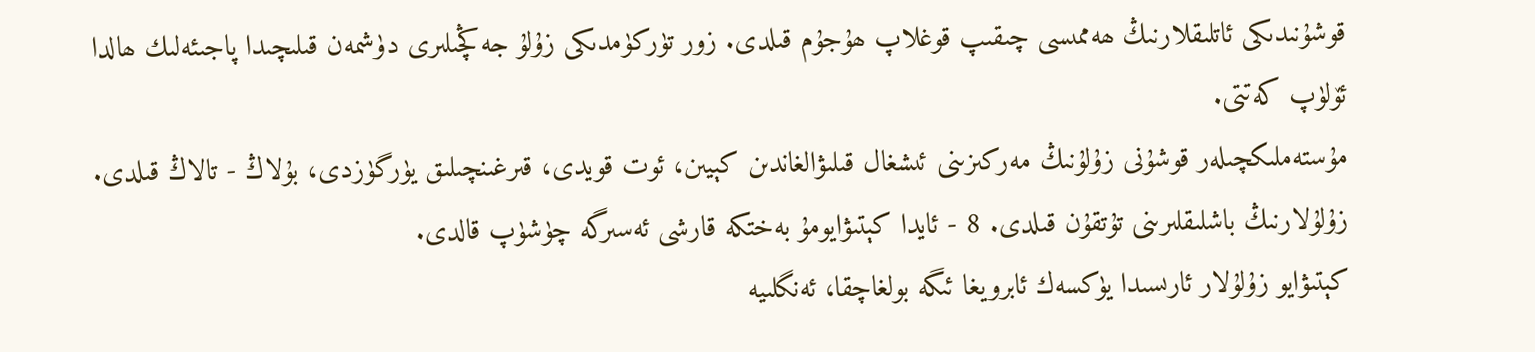قوشۇنىدىكى ئاتلىقلارنىڭ ھەممىسى چىقىپ قوغلاپ ھۇجۇم قىلدى. زور تۈركۈمدىكى زۇلۇ جەڭچىلىرى دۈشمەن قىلىچىدا پاجىئەلىك ھالدا ئۆلۈپ كەتتى.
مۇستەملىكچىلەر قوشۇنى زۇلۇنىڭ مەركىزىنى ئىشغال قىلىۋالغاندىن كېيىن، ئوت قويدى، قىرغىنچىلىق يۈرگۈزدى، بۇلاڭ - تالاڭ قىلدى. زۇلۇلارنىڭ باشلىقلىرىنى تۇتقۇن قىلدى. 8 - ئايدا كېتىۋايومۇ بەختكە قارشى ئەسىرگە چۈشۈپ قالدى.
كېتىۋايو زۇلۇلار ئارىسىدا يۈكسەك ئابرويغا ئىگە بولغاچقا، ئەنگلىيە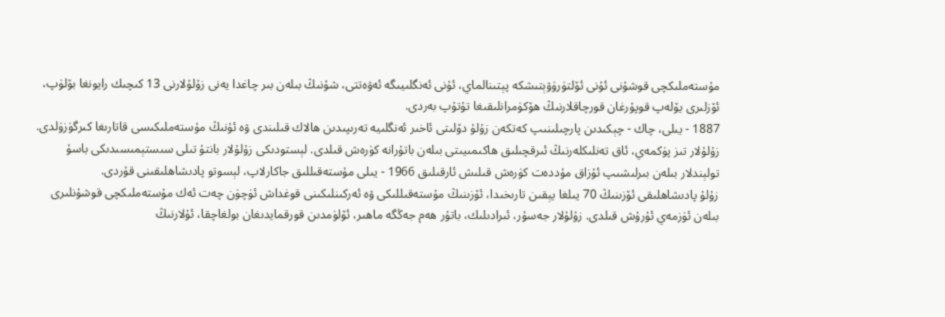مۇستەملىكچى قوشۇنى ئۇنى ئۆلتۈرۈۋېتىشكە پېتىنالماي، ئۇنى ئەنگلىيىگە ئەۋەتتى، شۇنىڭ بىلەن بىر چاغدا يەنى زۇلۇلارنى 13 كىچىك رايونغا بۆلۈپ، ئۆزلىرى يۆلەپ قوپۇرغان قورچاقلارنىڭ ھۆكۈمرانلىقىغا تۇتۇپ بەردى.
1887 - يىلى، چاك - چېكىدىن پارچىلىنىپ كەتكەن زۇلۇ دۆلىتى ئاخىر ئەنگلىيە تەرىپىدىن ھالاك قىلىندى ۋە ئۇنىڭ مۇستەملىكىسى قاتارىغا كىرگۈزۈلدى. زۇلۇلار تىز پۈكمەي، ئاق تەنلىكلەرنىڭ ئىرقچىلىق ھاكىمىيىتى بىلەن باتۇرانە كۈرەش قىلدى. لېستودىكى زۇلۇلار بانتۇ تىلى سىستېمىسىدىكى باسۇ تولېندلار بىلەن بىرلىشىپ ئۇزاق مۇددەت كۈرەش قىلىش ئارقىلىق 1966 - يىلى مۇستەقىللىق جاكارلاپ، لېسوتو پادىشاھلىقىنى قۇردى.
زۇلۇ پادىشاھلىقى ئۆزىنىڭ 70 يىلغا يېقىن تارىخىدا، ئۆزىنىڭ مۇستەقىللىكى ۋە ئەركىنلىكىنى قوغداش ئۈچۈن چەت ئەك مۇستەملىكچى قوشۇنلىرى بىلەن ئۈزمەي ئۇرۇش قىلدى. زۇلۇلار جەسۇر، ئىرادىلىك، باتۇر ھەم جەڭگە ماھىر، ئۆلۈمدىن قورقمايدىغان بولغاچقا، ئۇلارنىڭ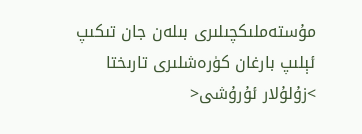مۇستەملىكچىلىرى بىلەن جان تىكىپ ئېلىپ بارغان كۈرەشلىرى تارىختا >زۇلۇلار ئۇرۇشى<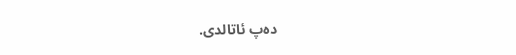دەپ ئاتالدى.